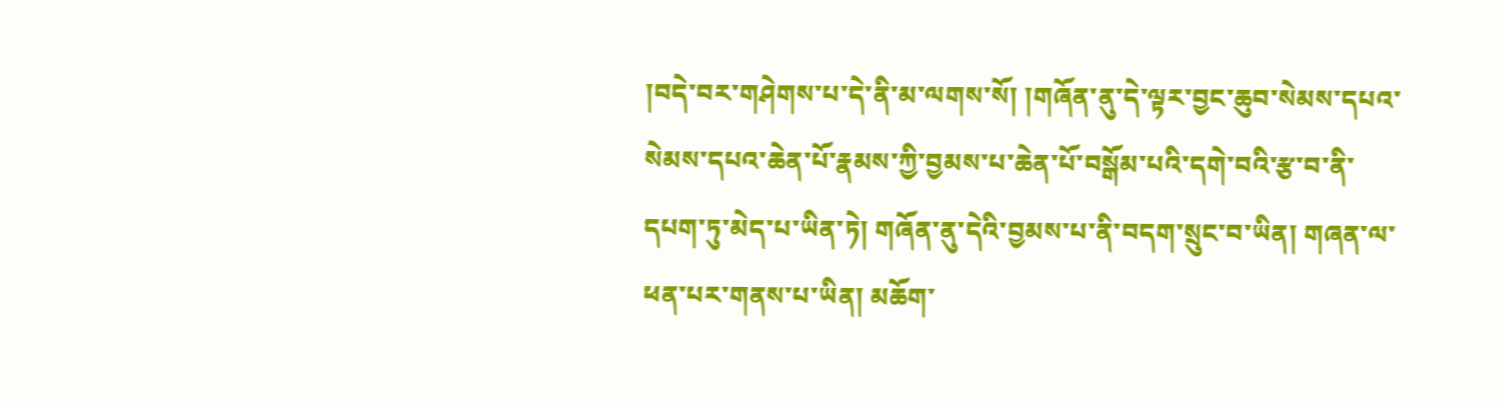།བདེ་བར་གཤེགས་པ་དེ་ནི་མ་ལགས་སོ། །གཞོན་ནུ་དེ་ལྟར་བྱང་ཆུབ་སེམས་དཔའ་སེམས་དཔའ་ཆེན་པོ་རྣམས་ཀྱི་བྱམས་པ་ཆེན་པོ་བསྒོམ་པའི་དགེ་བའི་རྩ་བ་ནི་དཔག་ཏུ་མེད་པ་ཡིན་ཏེ། གཞོན་ནུ་དེའི་བྱམས་པ་ནི་བདག་སྲུང་བ་ཡིན། གཞན་ལ་ཕན་པར་གནས་པ་ཡིན། མཆོག་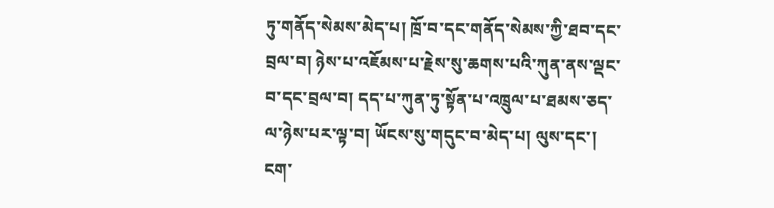ཏུ་གནོད་སེམས་མེད་པ། ཁྲོ་བ་དང་གནོད་སེམས་ཀྱི་ཐབ་དང་བྲལ་བ། ཉེས་པ་འཇོམས་པ་རྗེས་སུ་ཆགས་པའི་ཀུན་ནས་ལྡང་བ་དང་བྲལ་བ། དད་པ་ཀུན་ཏུ་སྟོན་པ་འཁྲུལ་པ་ཐམས་ཅད་ལ་ཉེས་པར་ལྟ་བ། ཡོངས་སུ་གདུང་བ་མེད་པ། ལུས་དང་། ངག་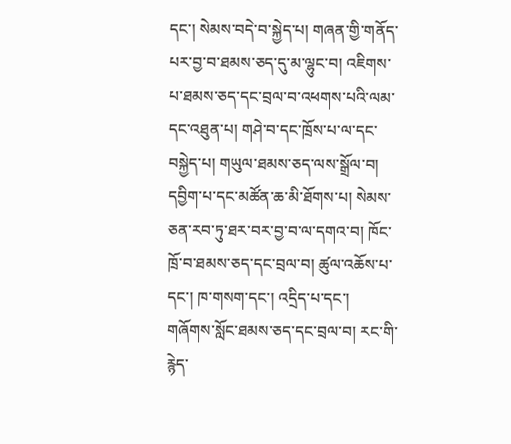དང་། སེམས་བདེ་བ་སྐྱེད་པ། གཞན་གྱི་གནོད་པར་བྱ་བ་ཐམས་ཅད་དུ་མ་ལྷུང་བ། འཇིགས་པ་ཐམས་ཅད་དང་བྲལ་བ་འཕགས་པའི་ལམ་དང་འཐུན་པ། གཤེ་བ་དང་ཁྲོས་པ་ལ་དང་བསྐྱེད་པ། གཡུལ་ཐམས་ཅད་ལས་སྒྲོལ་བ། དབྱིག་པ་དང་མཚོན་ཆ་མི་ཐོགས་པ། སེམས་ཅན་རབ་ཏུ་ཐར་བར་བྱ་བ་ལ་དགའ་བ། ཁོང་ཁྲོ་བ་ཐམས་ཅད་དང་བྲལ་བ། ཚུལ་འཆོས་པ་དང་། ཁ་གསག་དང་། འདྲིད་པ་དང་། གཞོགས་སློང་ཐམས་ཅད་དང་བྲལ་བ། རང་གི་རྙེད་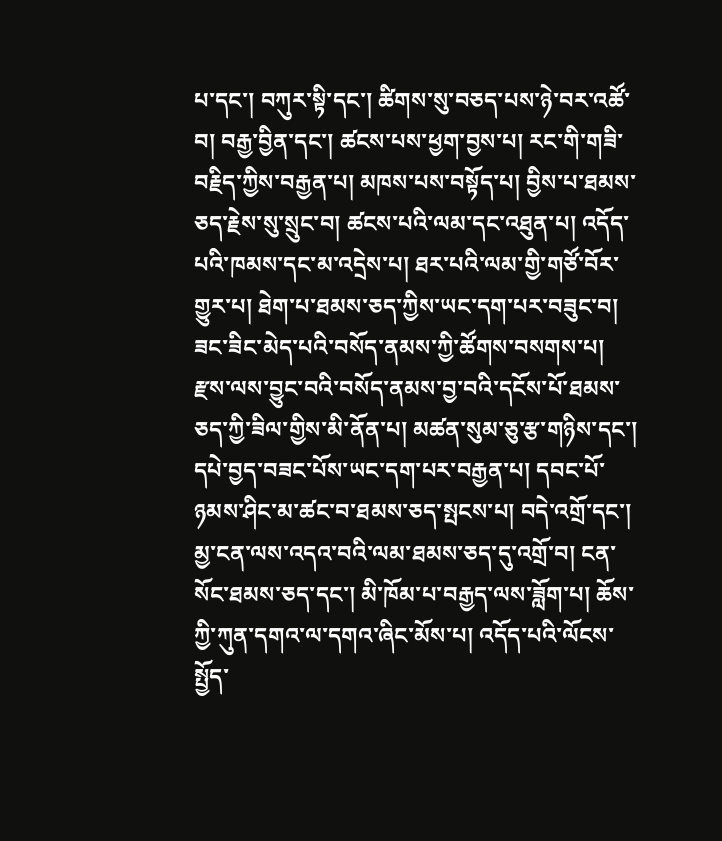པ་དང་། བཀུར་སྟི་དང་། ཚིགས་སུ་བཅད་པས་ཉེ་བར་འཚོ་བ། བརྒྱ་བྱིན་དང་། ཚངས་པས་ཕྱག་བྱས་པ། རང་གི་གཟི་བརྗིད་ཀྱིས་བརྒྱན་པ། མཁས་པས་བསྟོད་པ། བྱིས་པ་ཐམས་ཅད་རྗེས་སུ་སྲུང་བ། ཚངས་པའི་ལམ་དང་འཐུན་པ། འདོད་པའི་ཁམས་དང་མ་འདྲེས་པ། ཐར་པའི་ལམ་གྱི་གཙོ་བོར་གྱུར་པ། ཐེག་པ་ཐམས་ཅད་ཀྱིས་ཡང་དག་པར་བཟུང་བ། ཟང་ཟིང་མེད་པའི་བསོད་ནམས་ཀྱི་ཚོགས་བསགས་པ། རྫས་ལས་བྱུང་བའི་བསོད་ནམས་བྱ་བའི་དངོས་པོ་ཐམས་ཅད་ཀྱི་ཟིལ་གྱིས་མི་ནོན་པ། མཚན་སུམ་ཅུ་རྩ་གཉིས་དང་། དཔེ་བྱད་བཟང་པོས་ཡང་དག་པར་བརྒྱན་པ། དབང་པོ་ཉམས་ཤིང་མ་ཚང་བ་ཐམས་ཅད་སྤངས་པ། བདེ་འགྲོ་དང་། མྱ་ངན་ལས་འདའ་བའི་ལམ་ཐམས་ཅད་དུ་འགྲོ་བ། ངན་སོང་ཐམས་ཅད་དང་། མི་ཁོམ་པ་བརྒྱད་ལས་ཟློག་པ། ཆོས་ཀྱི་ཀུན་དགའ་ལ་དགའ་ཞིང་མོས་པ། འདོད་པའི་ལོངས་སྤྱོད་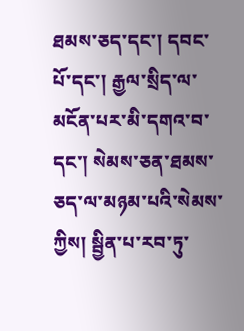ཐམས་ཅད་དང་། དབང་པོ་དང་། རྒྱལ་སྲིད་ལ་མངོན་པར་མི་དགའ་བ་དང་། སེམས་ཅན་ཐམས་ཅད་ལ་མཉམ་པའི་སེམས་ཀྱིས། སྦྱིན་པ་རབ་ཏུ་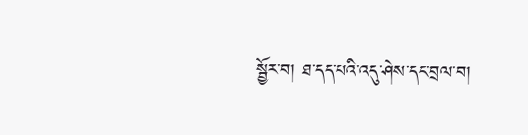སྦྱོར་བ། ཐ་དད་པའི་འདུ་ཤེས་དང་བྲལ་བ།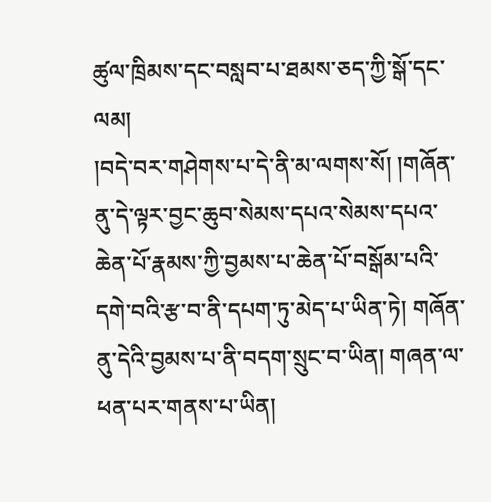ཚུལ་ཁྲིམས་དང་བསླབ་པ་ཐམས་ཅད་ཀྱི་སྒོ་དང་ལམ།
།བདེ་བར་གཤེགས་པ་དེ་ནི་མ་ལགས་སོ། །གཞོན་ནུ་དེ་ལྟར་བྱང་ཆུབ་སེམས་དཔའ་སེམས་དཔའ་ཆེན་པོ་རྣམས་ཀྱི་བྱམས་པ་ཆེན་པོ་བསྒོམ་པའི་དགེ་བའི་རྩ་བ་ནི་དཔག་ཏུ་མེད་པ་ཡིན་ཏེ། གཞོན་ནུ་དེའི་བྱམས་པ་ནི་བདག་སྲུང་བ་ཡིན། གཞན་ལ་ཕན་པར་གནས་པ་ཡིན།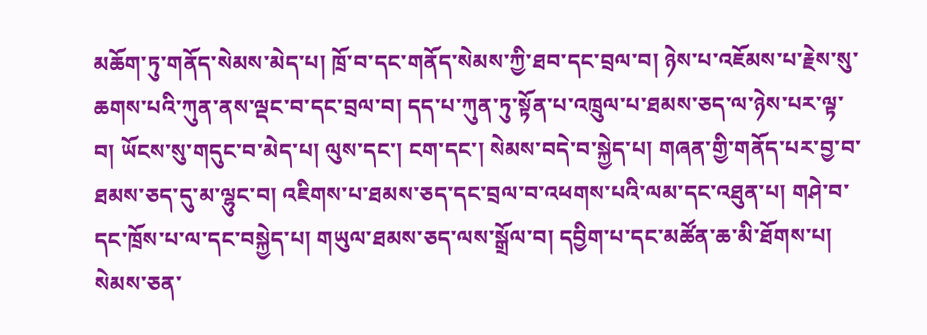མཆོག་ཏུ་གནོད་སེམས་མེད་པ། ཁྲོ་བ་དང་གནོད་སེམས་ཀྱི་ཐབ་དང་བྲལ་བ། ཉེས་པ་འཇོམས་པ་རྗེས་སུ་ཆགས་པའི་ཀུན་ནས་ལྡང་བ་དང་བྲལ་བ། དད་པ་ཀུན་ཏུ་སྟོན་པ་འཁྲུལ་པ་ཐམས་ཅད་ལ་ཉེས་པར་ལྟ་བ། ཡོངས་སུ་གདུང་བ་མེད་པ། ལུས་དང་། ངག་དང་། སེམས་བདེ་བ་སྐྱེད་པ། གཞན་གྱི་གནོད་པར་བྱ་བ་ཐམས་ཅད་དུ་མ་ལྷུང་བ། འཇིགས་པ་ཐམས་ཅད་དང་བྲལ་བ་འཕགས་པའི་ལམ་དང་འཐུན་པ། གཤེ་བ་དང་ཁྲོས་པ་ལ་དང་བསྐྱེད་པ། གཡུལ་ཐམས་ཅད་ལས་སྒྲོལ་བ། དབྱིག་པ་དང་མཚོན་ཆ་མི་ཐོགས་པ། སེམས་ཅན་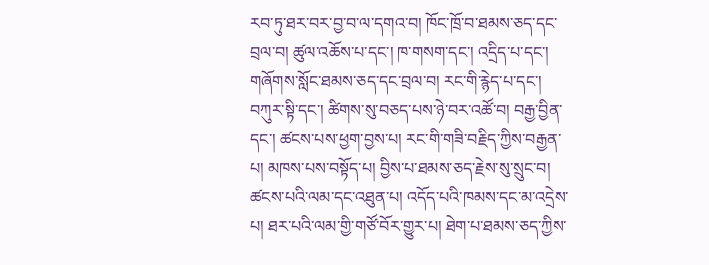རབ་ཏུ་ཐར་བར་བྱ་བ་ལ་དགའ་བ། ཁོང་ཁྲོ་བ་ཐམས་ཅད་དང་བྲལ་བ། ཚུལ་འཆོས་པ་དང་། ཁ་གསག་དང་། འདྲིད་པ་དང་། གཞོགས་སློང་ཐམས་ཅད་དང་བྲལ་བ། རང་གི་རྙེད་པ་དང་། བཀུར་སྟི་དང་། ཚིགས་སུ་བཅད་པས་ཉེ་བར་འཚོ་བ། བརྒྱ་བྱིན་དང་། ཚངས་པས་ཕྱག་བྱས་པ། རང་གི་གཟི་བརྗིད་ཀྱིས་བརྒྱན་པ། མཁས་པས་བསྟོད་པ། བྱིས་པ་ཐམས་ཅད་རྗེས་སུ་སྲུང་བ། ཚངས་པའི་ལམ་དང་འཐུན་པ། འདོད་པའི་ཁམས་དང་མ་འདྲེས་པ། ཐར་པའི་ལམ་གྱི་གཙོ་བོར་གྱུར་པ། ཐེག་པ་ཐམས་ཅད་ཀྱིས་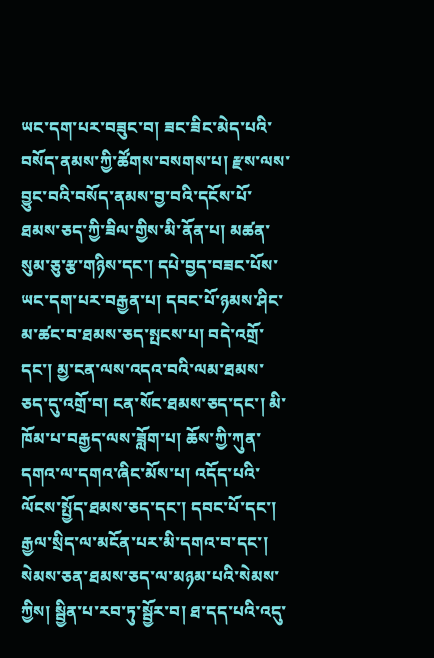ཡང་དག་པར་བཟུང་བ། ཟང་ཟིང་མེད་པའི་བསོད་ནམས་ཀྱི་ཚོགས་བསགས་པ། རྫས་ལས་བྱུང་བའི་བསོད་ནམས་བྱ་བའི་དངོས་པོ་ཐམས་ཅད་ཀྱི་ཟིལ་གྱིས་མི་ནོན་པ། མཚན་སུམ་ཅུ་རྩ་གཉིས་དང་། དཔེ་བྱད་བཟང་པོས་ཡང་དག་པར་བརྒྱན་པ། དབང་པོ་ཉམས་ཤིང་མ་ཚང་བ་ཐམས་ཅད་སྤངས་པ། བདེ་འགྲོ་དང་། མྱ་ངན་ལས་འདའ་བའི་ལམ་ཐམས་ཅད་དུ་འགྲོ་བ། ངན་སོང་ཐམས་ཅད་དང་། མི་ཁོམ་པ་བརྒྱད་ལས་ཟློག་པ། ཆོས་ཀྱི་ཀུན་དགའ་ལ་དགའ་ཞིང་མོས་པ། འདོད་པའི་ལོངས་སྤྱོད་ཐམས་ཅད་དང་། དབང་པོ་དང་། རྒྱལ་སྲིད་ལ་མངོན་པར་མི་དགའ་བ་དང་། སེམས་ཅན་ཐམས་ཅད་ལ་མཉམ་པའི་སེམས་ཀྱིས། སྦྱིན་པ་རབ་ཏུ་སྦྱོར་བ། ཐ་དད་པའི་འདུ་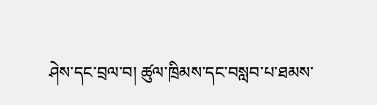ཤེས་དང་བྲལ་བ། ཚུལ་ཁྲིམས་དང་བསླབ་པ་ཐམས་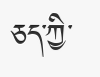ཅད་ཀྱི་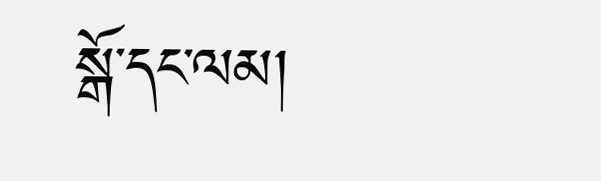སྒོ་དང་ལམ།